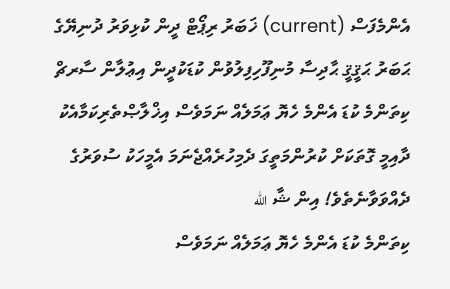އެންމެފަސް (current) ޚަބަރު ރިޕޯޓް ދީން ކުޅިވަރު ދުނިޔޭގެ ޙަބަރު ޙަޤީޤީ ޙާދިސާ މުނިފޫހިފިލުވުން ކުޑަކުދީން އިޢުލާން ސާރޗް
ކިތަންމެ ކުޑަ އެންމެ ހެޔޮ ޢަމަލެއް ނަމަވެސް އިޚްލާޞްތެރިކަމާއެކު ދާއިމީ ގޮތަކަށް ކުރުންމަތީގަ ދެމިހުރެއްޖެނަމަ އެމީހަކު ސުވަރުގެ ދެއްވަވާނެތެވެ! އިން ޝާ الله
ކިތަންމެ ކުޑަ އެންމެ ހެޔޮ ޢަމަލެއް ނަމަވެސް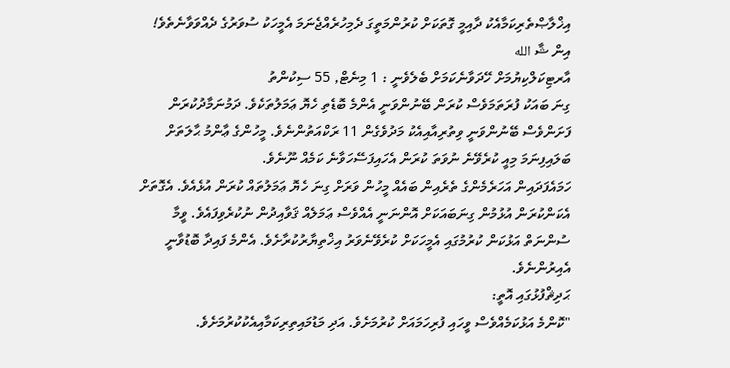އިޚްލާޞްތެރިކަމާއެކު ދާއިމީ ގޮތަކަށް ކުރުންމަތީގަ ދެމިހުރެއްޖެނަމަ އެމީހަކު ސުވަރުގެ ދެއްވަވާނެތެވެ! އިން ޝާ الله
އާރޓިކަލްކިޔުމަށް ހޭދަވާނެކަމަށް ބެލެވެނީ : 1 މިނެޓް, 55 ސިކުންތު
ގިނަ ބައަކު ފުރަތަމަވެސް ކުރަން ބޭނުންވަނީ އެންމެ ބޮޑެތި ހެޔޮ ޢަމަލުތަކެވެ. ދަމުނަމާދުކުރަން ފަށަންވެސް ބޭނުންވަނީ ވިތުރިއާއިއެކު މަދުވެގެން 11 ރަކްއަތުންނެވެ. މީހުންގެ ޢާންމު ޙާލަތަށް ބަލައިފިނަމަ މިއީ ކުރެވޭނެ ނުވަތަ ކުރަން އެހައިފަސޭހަވާނެ ކަމެއް ނޫނެވެ.
ހަމައެފަދައިން އަހަރެމެންގެ ތެރެއިން ބައެއް މީހުން ވަރަށް ގިނަ ހެޔޮ ޢަމަލުތައް ކުރަން އުޅެއެވެ. އެގޮތަށް އެކަންކުރަން އުޅުމުން ގިނަބައަކަށް އޮންނަނީ އެއްވެސް ޢަމަލެއް ޤަވާއިދުން ނުކުރެވިފައެވެ. ވީމާ ސުންނަތް އަޅުކަން ކުރުމުގައި އެމީހަކަށް ކުރެވޭނެވަރު އިޚްތިޔާރުކުރާށެވެ. އެންމެ ފައިދާ ބޮޑުވާނީ އެއިރުންނެވެ.
ޙަދިޘްފުޅުގައި އޮތީ:
"ކޮންމެ އަޅުކަމެއްވެސް ވީހައި ފުރިހަމައަށް ކުރުމަށެވެ. އަދި މަޑުމައިތިރިކަމާއިއެކުކުރުމަށެވެ.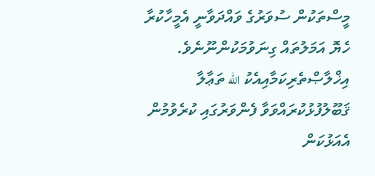މީސްތަކުން ސުވަރުގެ ވައްދަވާނީ އެމީހާކުރާ ހެޔޮ އަމަލުތައް ގިނަވުމަކުންނޫނެވެ. އިޚްލާޞްތެރިކަމާއިއެކު الله ތަޢާލާ ޤަބޫލުފުޅުކުރައްވަވާ ފެންވަރުގައި ކުރެވުމުން އެއަޅުކަން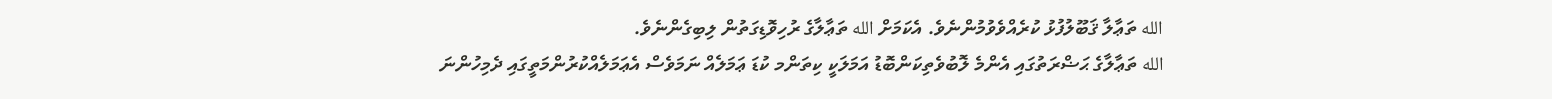الله ތަޢާލާ ޤަބޫލުފުޅު ކުރެއްވެވުމުންނެވެ. އެކަމަށް الله ތަޢާލާގެ ރުހިވޮޑިގަތުން ލިބިގެންނެވެ.
الله ތަޢާލާގެ ޙަޟްރަތުގައި އެންމެ ލޮބުވެތިކަންބޮޑު އަމަލަކީ ކިތަންމ ކުޑަ ޢަމަލެއް ނަމަވެސް އެޢަމަލެއްކުރުންމަތީގައި ދެމިހުންނަ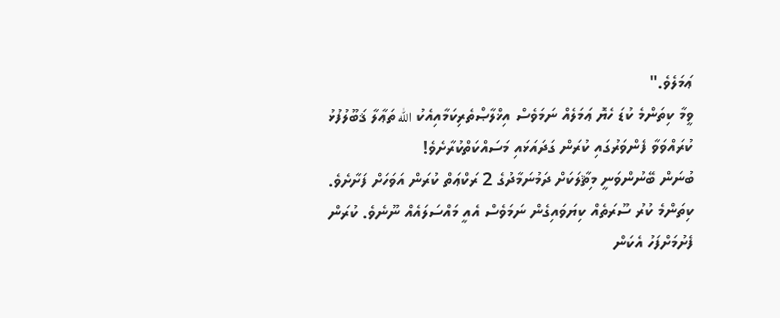ޢަމަލެވެ."
ވީމާ ކިތަންމެ ކުޑަ ހެޔޮ ޢަމަލެއް ނަމަވެސް އިޚްލާޞްތެރިކަމާއިއެކު الله ތަޢާލާ ޤަބޫލުފުޅު ކުރައްވަވާ ފެންވަރުގައި ކުރަން ގަދައަޅައި މަސައްކަތްކުރާށެވެ!
ބުނަން ބޭނުންވަނީ މިޘާލަކަށް ދަމުނަމާދުގެ 2 ރަކްޢަތް ކުރަން އަވަހަށް ފަށާށެވެ. ކިތަންމެ ކުރު ސޫރަތެއް ކިޔަވައިގެން ނަމަވެސް އެއީ މައްސަލައެއް ނޫނެވެ. ކުރަން ފެށުމަށްފަހު އެކަން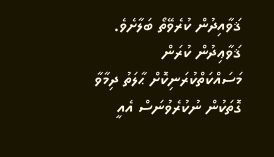ޤަވާއިދުން ކުރެވޭތޯ ބަލާށެވެ. ޤަވާޢިދުން ކުރަން މަސައްކަތްކުރަނިކޮށް ޙާލަތު ދިމާވާ ގޮތަކުން ނުކުރެވުނަސް އެއީ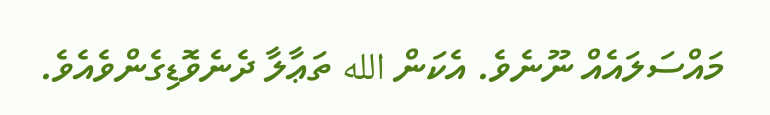މައްސަލައެއް ނޫނެވެ. އެކަން الله ތަޢާލާ ދެނެވޮޑިގެންވެއެވެ.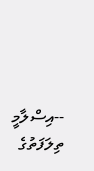--އިސްލާމީ ތިލަފަތުގެ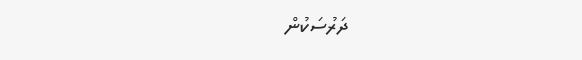ދަރުސަކުން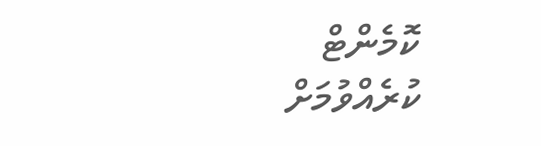ކޮމެންޓް ކުރެއްވުމަށް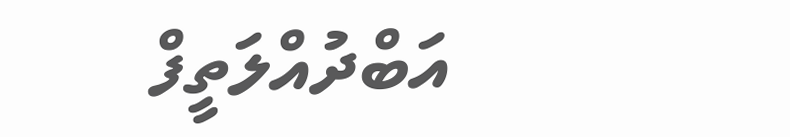އަބްދުއްލަތީފް